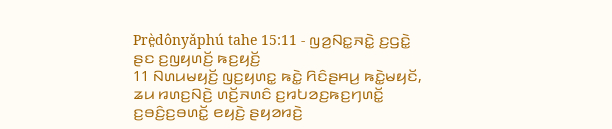Prè̤dônyǎphú tahe 15:11 - ꤜꤤ꤬ꤡꤢ꤭ꤏꤢꤧ꤭ ꤢ꤬ꤞꤢꤧ꤭ ꤔꤢ ꤢ꤬ꤜꤟꤛꤢꤩ꤬ ꤒꤢ꤬ꤟꤢꤩ꤬
11 ꤡꤛꤣꤗꤟꤢꤩ꤬ ꤜꤢ꤬ꤟꤛꤢ꤭ ꤒꤢꤧ꤭ ꤖꤢꤨꤔꤌꤣ꤬ ꤒꤢꤧ꤭ꤗꤟꤢꤩ, ꤘꤣ ꤙꤛꤢ꤬ꤡꤢꤧ꤬ ꤛꤢꤩ꤬ꤏꤛꤢꤨ ꤢ꤬ꤙꤝꤤꤢ꤬ꤒꤢ꤬ꤚꤛꤢꤩ꤭ ꤢ꤬ꤋꤢꤨ꤬ꤢ꤬ꤋꤛꤢꤩ꤭ ꤕꤟꤢꤧ꤬ ꤔꤟꤤꤙꤢꤧ꤬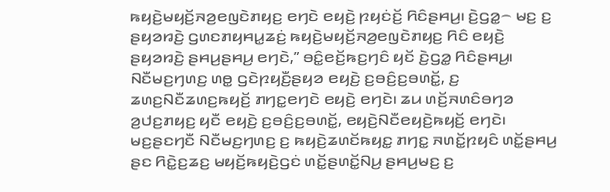ꤒꤟꤢꤧ꤬ꤗꤟꤢꤩ꤬ꤏꤤ꤬ꤕꤜꤢꤧꤊꤟꤢ꤬ ꤕꤚꤢꤧ ꤕꤟꤢꤧ꤬ ꤐꤟꤢꤦꤢꤩ꤬ ꤖꤢꤨꤔꤌꤣ꤬꤯ ꤢꤧ꤬ꤞꤤ꤭꤮ ꤗꤢ꤬ ꤢ꤬ ꤔꤟꤤꤙꤢꤧ꤬ ꤞꤛꤢꤊꤟꤌꤣ꤭ꤘꤢꤦ꤬ ꤒꤟꤢꤧ꤬ꤗꤟꤢꤩ꤬ꤏꤤ꤬ꤕꤜꤢꤧꤊꤟꤢ꤬ ꤖꤢꤨ ꤕꤟꤢꤧ꤬ ꤔꤟꤤꤙꤢꤧ꤬ ꤔꤌꤣ꤬ꤔꤌꤣ꤬ ꤕꤚꤢꤧ,” ꤋꤢꤨ꤭ꤕꤢꤩ꤬ꤒꤢ꤬ꤚꤢꤨ ꤟꤢꤩ ꤢꤧ꤬ꤞꤤ꤭ ꤖꤢꤨꤔꤌꤣ꤬꤯
ꤡꤢꤪꤗꤢ꤬ꤚꤛꤢ꤬ ꤛꤥ꤭ ꤞꤢꤧꤐꤟꤢꤪ꤬ꤔꤟꤤ ꤕꤟꤢꤧ꤬ ꤢ꤬ꤋꤢꤨ꤬ꤢ꤬ꤋꤛꤢꤩ꤭, ꤢ꤬ ꤘꤛꤢ꤬ꤡꤢꤪꤘꤛꤢ꤬ꤒꤟꤢꤩ꤬ ꤊꤚꤢ꤭ꤕꤚꤢꤧ ꤕꤟꤢꤧ꤬ ꤕꤚꤢꤧ꤯ ꤘꤣ ꤛꤢꤩ꤬ꤏꤛꤢꤨꤋꤚꤤ ꤤ꤬ꤓꤢ꤬ꤊꤟꤢ꤬ ꤟꤢꤪ ꤕꤟꤢꤧ꤬ ꤢ꤬ꤋꤢꤨ꤬ꤢ꤬ꤋꤛꤢꤩ꤭, ꤕꤟꤢꤧ꤬ꤡꤢꤪꤕꤟꤢꤧ꤬ꤒꤟꤢꤩ꤬ ꤕꤚꤢꤧ꤯
ꤗꤢ꤬ꤔꤢꤚꤢꤪ ꤡꤢꤪꤗꤢ꤬ꤚꤛꤢ꤬ ꤢ꤬ ꤒꤟꤢꤧ꤬ꤘꤛꤢꤩꤒꤟꤢ꤭ ꤊꤚꤢ꤭ ꤏꤛꤢꤩ꤭ꤐꤟꤢꤨ ꤛꤢꤩ꤭ꤔꤌꤣ꤬ ꤔꤢ ꤖꤢꤧ꤭ꤢ꤬ꤘꤢ꤬ ꤗꤟꤢꤩ꤬ꤒꤟꤢꤧ꤬ꤞꤢꤦ ꤛꤢꤩ꤭ꤔꤛꤢꤩ꤭ꤡꤣ꤬ ꤔꤌꤣ꤬ꤗꤢ꤬ ꤢ꤬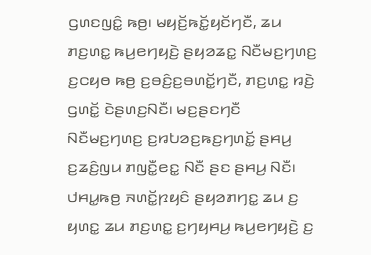ꤞꤛꤢꤜꤢꤨ꤭ ꤒꤥ꤬꤯ ꤗꤟꤢꤩ꤬ꤒꤢꤩ꤭ꤟꤢꤩꤚꤢꤪ, ꤘꤣ ꤊꤢ꤬ꤛꤢ꤭ ꤒꤣ꤬ꤕꤚꤟꤢꤧ꤬ ꤔꤟꤤꤘꤢ꤭ ꤡꤢꤪꤗꤢ꤬ꤚꤛꤢ꤬ ꤢ꤬ꤍꤟꤥ ꤒꤥ꤬ ꤢ꤬ꤋꤢꤨ꤬ꤢ꤬ꤋꤛꤢꤩ꤭ꤚꤢꤪ, ꤊꤢ꤬ꤛꤢ꤭ ꤙꤢꤧ꤬ ꤞꤛꤢꤩ꤭ ꤢꤧꤔꤛꤢ꤬ꤡꤢꤪ꤯ ꤗꤢ꤬ꤔꤢꤚꤢꤪ ꤡꤢꤪꤗꤢ꤬ꤚꤛꤢ꤬ ꤢ꤬ꤙꤝꤤꤢ꤬ꤒꤢ꤬ꤚꤛꤢꤩ꤭ ꤔꤌꤣ꤬ ꤢ꤬ꤘꤢꤨ꤬ꤜꤣ ꤊꤜꤢꤪ꤭ꤕꤢ꤭ ꤡꤢꤪ ꤔꤢ ꤔꤌꤣ꤬ ꤡꤢꤪ꤯ ꤓꤌꤣ꤭ꤒꤥ꤬ ꤏꤛꤢꤩ꤭ꤐꤟꤢꤨ ꤔꤟꤤꤊꤚꤢ꤭ ꤘꤣ ꤢ꤬ ꤟꤛꤢ꤭ ꤘꤣ ꤊꤢ꤬ꤛꤢ꤭ ꤢ꤬ꤚꤟꤌꤣ꤬ ꤒꤣ꤬ꤕꤚꤟꤢꤧ꤬ ꤢ꤬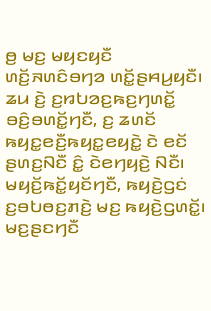ꤥ꤬ ꤗꤢ꤬ ꤗꤟꤢꤟꤢꤪ ꤛꤢꤩ꤬ꤏꤛꤢꤨꤋꤚꤤ ꤛꤢꤩ꤭ꤔꤌꤣ꤬ꤟꤢꤪ꤯ ꤘꤣ ꤢꤧ꤬ ꤢ꤬ꤙꤝꤤꤢ꤬ꤒꤢ꤬ꤚꤛꤢꤩ꤭ ꤋꤢꤨ꤬ꤋꤛꤢꤩ꤭ꤚꤢꤪ, ꤢ꤬ ꤘꤛꤢꤩ ꤒꤟꤢ꤭ꤕꤢꤪ꤬ꤒꤟꤢ꤭ꤕꤟꤢꤧ꤭ ꤢꤧ ꤕꤢꤩ ꤔꤛꤢ꤬ꤡꤢꤪ ꤢꤨ꤭ ꤢꤧꤕꤚꤟꤢꤧ꤬ ꤡꤢꤪ꤯
ꤗꤟꤢꤩ꤬ꤒꤢꤩ꤭ꤟꤢꤩꤚꤢꤪ, ꤒꤟꤢꤧ꤬ꤞꤢꤦ ꤢ꤬ꤋꤝꤥꤢ꤬ꤊꤢꤧ꤬ ꤗꤢ꤬ ꤒꤟꤢꤧ꤬ꤞꤛꤢꤩ꤭꤯ ꤗꤢ꤬ꤔꤢꤚꤢꤪ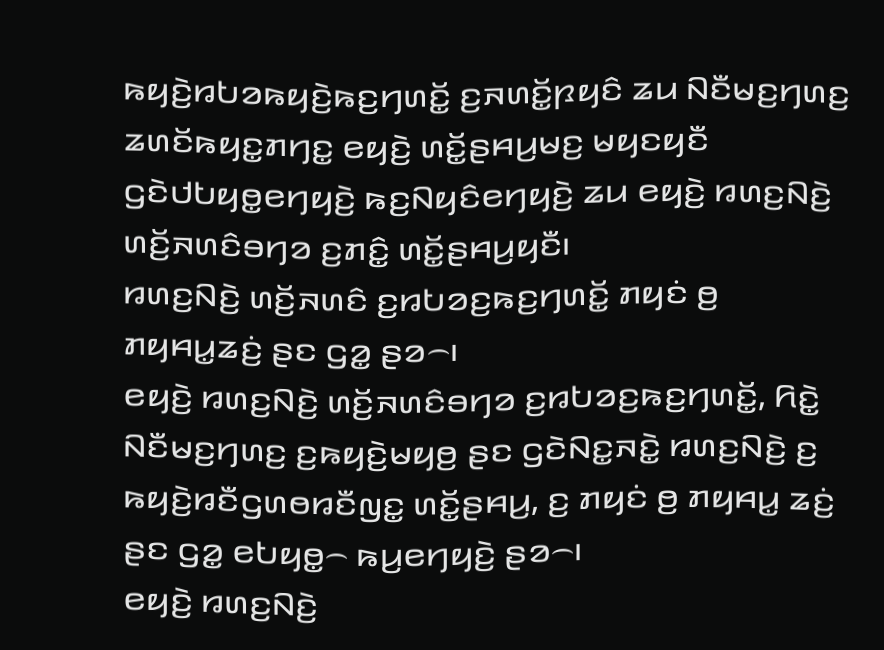ꤒꤟꤢꤧ꤬ꤙꤝꤤꤒꤟꤢꤧ꤬ꤒꤢ꤬ꤚꤛꤢꤩ꤭ ꤢ꤬ꤏꤛꤢꤩ꤭ꤐꤟꤢꤨ ꤘꤣ ꤡꤢꤪꤗꤢ꤬ꤚꤛꤢ꤬ ꤘꤛꤢꤩꤒꤟꤢ꤭ꤊꤚꤢ꤭ ꤕꤟꤢꤧ꤬ ꤛꤢꤩ꤭ꤔꤌꤣ꤬ꤗꤢ꤬ ꤗꤟꤢꤟꤢꤪ ꤞꤢꤧꤓꤝꤟꤥ꤭ꤕꤚꤟꤢꤧ꤬ ꤒꤢ꤬ꤡꤟꤢꤨꤕꤚꤟꤢꤧ꤬ ꤘꤣ ꤕꤟꤢꤧ꤬ ꤙꤛꤢ꤬ꤡꤢꤧ꤬ ꤛꤢꤩ꤬ꤏꤛꤢꤨꤋꤚꤤ ꤢ꤬ꤊꤢꤨ꤭ ꤛꤢꤩ꤭ꤔꤌꤣ꤬ꤟꤢꤪ꤯
ꤙꤛꤢ꤬ꤡꤢꤧ꤬ ꤛꤢꤩ꤬ꤏꤛꤢꤨ ꤢ꤬ꤙꤝꤤꤢ꤬ꤒꤢ꤬ꤚꤛꤢꤩ꤭ ꤊꤟꤢꤦ ꤥ꤬ ꤊꤟꤌꤣ꤭ꤘꤢꤦ꤬ ꤔꤢ ꤞꤤ꤭ ꤔꤤ꤮꤯
ꤕꤟꤢꤧ꤬ ꤙꤛꤢ꤬ꤡꤢꤧ꤬ ꤛꤢꤩ꤬ꤏꤛꤢꤨꤋꤚꤤ ꤢ꤬ꤙꤝꤤꤢ꤬ꤒꤢ꤬ꤚꤛꤢꤩ꤭, ꤖꤢꤧ꤭ ꤡꤢꤪꤗꤢ꤬ꤚꤛꤢ꤬ ꤢ꤬ꤒꤟꤢꤧ꤬ꤗꤟꤥ꤬ ꤔꤢ ꤞꤢꤧꤡꤢ꤭ꤏꤢꤧ꤭ ꤙꤛꤢ꤬ꤡꤢꤧ꤬ ꤢ꤬ ꤒꤟꤢꤧ꤬ꤙꤢꤪꤞꤛꤥꤙꤢꤪꤜꤢ꤭ ꤛꤢꤩ꤭ꤔꤌꤣ꤬, ꤢ꤬ ꤊꤟꤢꤦ ꤥ꤬ ꤊꤟꤌꤣ꤭ ꤘꤢꤦ꤬ ꤔꤢ ꤞꤤ꤭ ꤕꤝꤟꤥ꤭꤮ ꤒꤣ꤬ꤕꤚꤟꤢꤧ꤬ ꤔꤤ꤮꤯
ꤕꤟꤢꤧ꤬ ꤙꤛꤢ꤬ꤡꤢꤧ꤬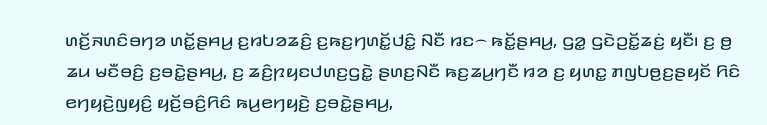ꤛꤢꤩ꤬ꤏꤛꤢꤨꤋꤚꤤ ꤛꤢꤩ꤭ꤔꤌꤣ꤬ ꤢ꤬ꤙꤝꤤꤘꤢꤨ꤬ ꤢ꤬ꤒꤢ꤬ꤚꤛꤢꤩ꤭ꤓꤢꤨ꤭ ꤡꤢꤪ ꤙꤢ꤮ ꤒꤢꤩ꤭ꤔꤌꤣ꤬, ꤞꤤ꤭ ꤞꤢꤧꤑꤢꤩ꤭ꤘꤢꤦ꤬ ꤟꤢꤪ꤯ ꤢ꤬ ꤥ꤬ ꤘꤣ ꤗꤢꤪꤋꤢꤨ꤬ ꤢ꤬ꤋꤢꤧ꤭ꤔꤌꤣ꤬, ꤢ꤬ ꤘꤢꤨ꤬ꤐꤟꤢꤓꤛꤢ꤬ꤞꤢꤧ꤭ ꤔꤛꤢ꤬ꤡꤢꤪ ꤒꤢ꤬ꤘꤣ꤬ꤚꤢꤪ ꤙꤤ ꤢ꤬ ꤟꤛꤢ꤭ ꤊꤜꤝꤥ꤬ꤢ꤬ꤔꤟꤢꤩ ꤖꤢꤨ ꤕꤚꤟꤢꤧ꤬ꤜꤟꤢꤨ꤬ ꤟꤢꤩ꤬ꤋꤢꤨ꤬ꤖꤢꤨ ꤒꤣ꤬ꤕꤚꤟꤢꤧ꤬ ꤢ꤬ꤋꤢꤧ꤭ꤔꤌꤣ꤬,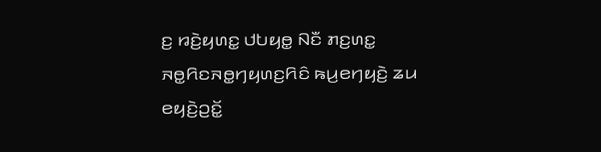ꤢ꤬ ꤙꤢꤧ꤬ꤟꤛꤢ꤭ ꤓꤝꤟꤥ꤭ ꤡꤢꤪ ꤊꤢ꤬ꤛꤢ꤭ ꤏꤥ꤭ꤖꤢꤏꤥ꤭ꤚꤟꤛꤢ꤬ꤖꤢꤨ ꤒꤣ꤬ꤕꤚꤟꤢꤧ꤬ ꤘꤣ ꤕꤟꤢꤧ꤬ꤑꤢꤩ꤭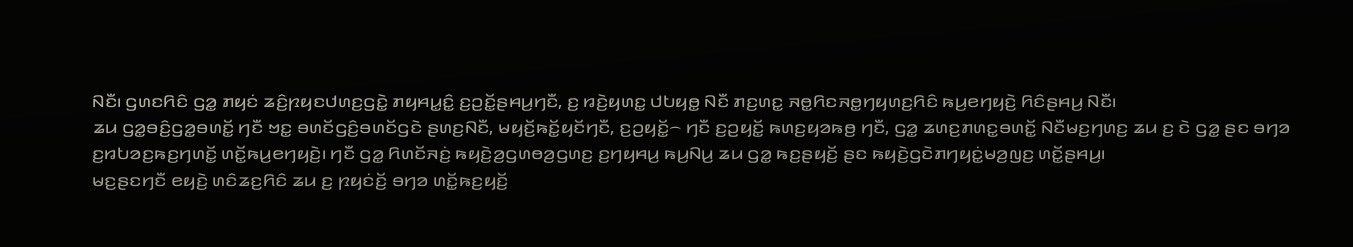ꤡꤢꤪ꤯ ꤞꤛꤢꤖꤢꤨ ꤞꤤ꤭ ꤊꤟꤢꤦ ꤘꤢꤨ꤬ꤐꤟꤢꤓꤛꤢ꤬ꤞꤢꤧ꤭ ꤊꤟꤌꤣ꤭ꤢꤨ꤭ ꤢ꤬ꤑꤢꤩ꤭ꤔꤌꤣ꤬ꤚꤢꤪ, ꤢ꤬ ꤙꤢꤧ꤬ꤟꤛꤢ꤭ ꤓꤝꤟꤥ꤭ ꤡꤢꤪ ꤊꤢ꤬ꤛꤢ꤭ ꤏꤥ꤭ꤖꤢꤏꤥ꤭ꤚꤟꤛꤢ꤬ꤖꤢꤨ ꤒꤣ꤬ꤕꤚꤟꤢꤧ꤬ ꤖꤢꤨꤔꤌꤣ꤬ ꤡꤢꤪ꤯
ꤘꤣ ꤞꤤ꤭ꤋꤢꤨ꤬ꤞꤤ꤭ꤋꤛꤢꤩ꤭ ꤚꤢꤪ ꤠꤢ꤭ ꤋꤛꤢꤩꤞꤢꤨ꤬ꤋꤛꤢꤩꤞꤢꤧ ꤔꤛꤢ꤬ꤡꤢꤪ, ꤗꤟꤢꤩ꤬ꤒꤢꤩ꤭ꤟꤢꤩꤚꤢꤪ, ꤢ꤬ꤑꤟꤢꤩ꤭꤮ ꤚꤢꤪ ꤢ꤬ꤑꤟꤢꤩ꤭ ꤒꤛꤢ꤬ꤟꤤꤒꤥ꤬ ꤚꤢꤪ, ꤞꤤ꤭ ꤘꤛꤢ꤬ꤊꤛꤢ꤭ꤋꤛꤢꤩ꤭ ꤡꤢꤪꤗꤢ꤬ꤚꤛꤢ꤬ ꤘꤣ ꤢ꤬ ꤢꤧ ꤞꤤ꤭ ꤔꤢ ꤋꤚꤤ ꤢ꤬ꤙꤝꤤꤢ꤬ꤒꤢ꤬ꤚꤛꤢꤩ꤭ ꤛꤢꤩ꤭ꤒꤣ꤬ꤕꤚꤟꤢꤧ꤬꤯ ꤚꤢꤪ ꤞꤤ꤭ ꤖꤛꤢꤩꤏꤢꤦ꤬ ꤒꤟꤢꤧ꤬ꤤ꤬ꤞꤛꤥꤤ꤬ꤞꤛꤢ꤬ ꤢ꤬ꤚꤟꤌꤣ꤬ ꤒꤣ꤬ꤡꤣ꤬ ꤘꤣ ꤞꤤ꤭ ꤒꤢ꤬ꤔꤟꤢꤩ꤬ ꤔꤢ ꤒꤟꤢꤧ꤬ꤞꤢꤧꤊꤚꤟꤢꤦ꤭ꤗꤤ꤬ꤜꤢ꤬ ꤛꤢꤩ꤭ꤔꤌꤣ꤬꤯
ꤗꤢ꤬ꤔꤢꤚꤢꤪ ꤕꤟꤢꤧ꤬ ꤛꤢꤨꤘꤢ꤬ꤖꤢꤨ ꤘꤣ ꤢ꤬ ꤐꤟꤢꤦꤢꤩ꤬ ꤋꤚꤤ ꤛꤢꤩ꤭ꤒꤢ꤬ꤟꤢꤩ꤬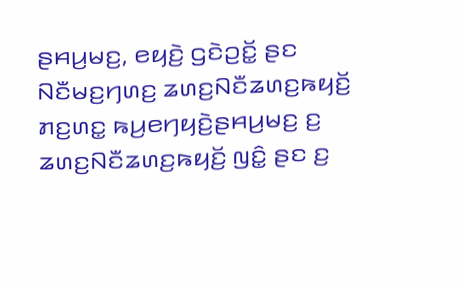ꤔꤌꤣ꤬ꤗꤢ꤬, ꤕꤟꤢꤧ꤬ ꤞꤢꤧꤑꤢꤩ꤭ ꤔꤢ ꤡꤢꤪꤗꤢ꤬ꤚꤛꤢ꤬ ꤘꤛꤢ꤬ꤡꤢꤪꤘꤛꤢ꤬ꤒꤟꤢꤩ꤬ ꤊꤢ꤬ꤛꤢ꤭ ꤒꤣ꤬ꤕꤚꤟꤢꤧ꤬ꤔꤌꤣ꤬ꤗꤢ꤬ ꤢ꤬ ꤘꤛꤢ꤬ꤡꤢꤪꤘꤛꤢ꤬ꤒꤟꤢꤩ꤬ ꤜꤢꤨ꤭ ꤔꤢ ꤢ꤬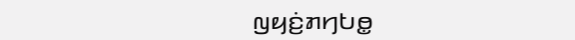ꤜꤟꤢꤦ꤬ꤊꤚꤝꤥ꤭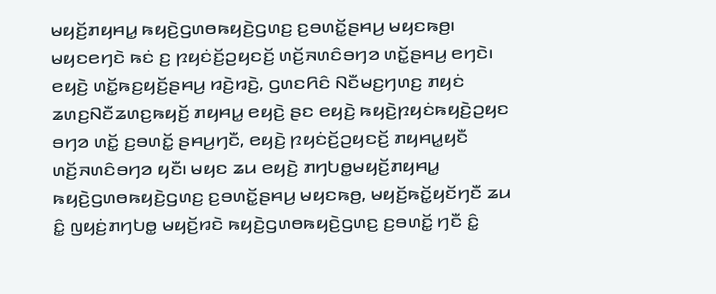ꤗꤟꤢꤩ꤬ꤊꤟꤌꤣ꤭ ꤒꤟꤢꤧ꤬ꤞꤛꤥꤒꤟꤢꤧ꤬ꤞꤛꤢ꤬ ꤢ꤬ꤋꤛꤢꤩ꤭ꤔꤌꤣ꤬ ꤗꤟꤢꤒꤥ꤬꤯ ꤗꤟꤢꤕꤚꤢꤧ ꤒꤢꤦ ꤢ꤬ ꤐꤟꤢꤦꤢꤩ꤬ꤑꤟꤢꤢꤩ꤬ ꤛꤢꤩ꤬ꤏꤛꤢꤨꤋꤚꤤ ꤛꤢꤩ꤭ꤔꤌꤣ꤬ ꤕꤚꤢꤧ꤯ ꤕꤟꤢꤧ꤬ ꤛꤢꤩ꤭ꤒꤢ꤬ꤟꤢꤩ꤬ꤔꤌꤣ꤬ ꤙꤢꤧ꤬ꤙꤢꤧ꤬, ꤞꤛꤢꤖꤢꤨ ꤡꤢꤪꤗꤢ꤬ꤚꤛꤢ꤬ ꤊꤟꤢꤦ ꤘꤛꤢ꤬ꤡꤢꤪꤘꤛꤢ꤬ꤒꤟꤢꤩ꤬ ꤊꤟꤌꤣ꤭ ꤕꤟꤢꤧ꤬ ꤔꤢ ꤕꤟꤢꤧ꤬ ꤒꤟꤢꤧ꤬ꤐꤟꤢꤦꤒꤟꤢꤧ꤬ꤑꤟꤢ ꤋꤚꤤ ꤛꤢꤩ꤭ ꤢ꤬ꤋꤛꤢꤩ꤭ ꤔꤌꤣ꤬ꤚꤢꤪ, ꤕꤟꤢꤧ꤬ ꤐꤟꤢꤦꤢꤩ꤬ꤑꤟꤢꤢꤩ꤬ ꤊꤟꤌꤣ꤭ꤟꤢꤪ ꤛꤢꤩ꤬ꤏꤛꤢꤨꤋꤚꤤ ꤟꤢꤪ꤯ ꤗꤟꤢ ꤘꤣ ꤕꤟꤢꤧ꤬ ꤊꤚꤝꤥ꤭ꤗꤟꤢꤩ꤬ꤊꤟꤌꤣ꤭ ꤒꤟꤢꤧ꤬ꤞꤛꤥꤒꤟꤢꤧ꤬ꤞꤛꤢ꤬ ꤢ꤬ꤋꤛꤢꤩ꤭ꤔꤌꤣ꤬ ꤗꤟꤢꤒꤥ꤬, ꤗꤟꤢꤩ꤬ꤒꤢꤩ꤭ꤟꤢꤩꤚꤢꤪ ꤘꤣ ꤢꤨ꤭ ꤜꤟꤢꤦ꤬ꤊꤚꤝꤥ꤭ ꤗꤟꤢꤩ꤬ꤙꤢꤧ ꤒꤟꤢꤧ꤬ꤞꤛꤥꤒꤟꤢꤧ꤬ꤞꤛꤢ꤬ ꤢ꤬ꤋꤛꤢꤩ꤭ ꤚꤢꤪ ꤢꤨ꤭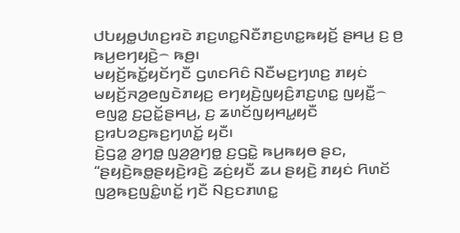ꤓꤝꤟꤥ꤭ꤓꤛꤢ꤬ꤙꤢꤧ ꤊꤢ꤬ꤛꤢ꤭ꤡꤢꤪꤊꤢ꤬ꤛꤢ꤭ꤒꤟꤢꤩ꤬ ꤔꤌꤣ꤬ ꤢ꤬ ꤥ꤬ ꤒꤣ꤬ꤕꤚꤟꤢꤧ꤬꤮ ꤒꤥ꤬꤯
ꤗꤟꤢꤩ꤬ꤒꤢꤩ꤭ꤟꤢꤩꤚꤢꤪ ꤞꤛꤢꤖꤢꤨ ꤡꤢꤪꤗꤢ꤬ꤚꤛꤢ꤬ ꤊꤟꤢꤦ ꤗꤟꤢꤩ꤬ꤏꤤ꤬ꤕꤜꤢꤧꤊꤟꤢ꤬ ꤕꤚꤟꤢꤧ꤬ꤜꤟꤢꤨ꤬ꤊꤢ꤬ꤛꤢ꤭ ꤜꤟꤢꤪ꤭꤮ ꤕꤜꤤ꤭ ꤢ꤬ꤑꤢꤩ꤭ꤔꤌꤣ꤬, ꤢ꤬ ꤘꤛꤢꤩꤜꤟꤌꤣ꤭ꤟꤢꤪ ꤢ꤬ꤙꤝꤤꤢ꤬ꤒꤢ꤬ꤚꤛꤢꤩ꤭ ꤟꤢꤪ꤯
ꤢꤧ꤬ꤞꤤ꤭ ꤤ꤬ꤚꤥ꤭ ꤜꤤ꤬ꤤ꤬ꤚꤥ꤭ ꤢ꤬ꤞꤢꤧ꤭ ꤒꤣ꤬ꤒꤟꤥ ꤔꤢ, “ꤔꤟꤢꤧ꤬ꤒꤥ꤭ꤔꤟꤢꤧ꤬ꤙꤢꤧ꤬ ꤘꤢꤦ꤬ꤟꤢꤪ ꤘꤣ ꤔꤟꤢꤧ꤬ ꤊꤟꤢꤦ ꤖꤛꤢꤩ ꤜꤤ꤬ꤒꤢ꤬ꤜꤢꤨ꤭ꤛꤢꤩ꤭ ꤚꤢꤪ ꤡꤢ꤬ꤢꤊꤛꤢ꤭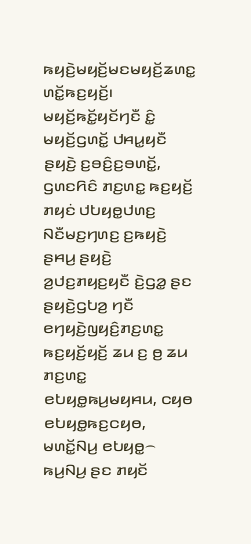ꤒꤟꤢꤧ꤬ꤗꤟꤢꤩ꤬ꤗꤢꤗꤟꤢꤩ꤬ꤘꤛꤢ꤭ ꤛꤢꤩ꤭ꤒꤢ꤬ꤟꤢꤩ꤬꤯ ꤗꤟꤢꤩ꤬ꤒꤢꤩ꤭ꤟꤢꤩꤚꤢꤪ ꤢꤨ꤭ ꤗꤟꤢꤩ꤬ꤞꤛꤢꤩ꤭ ꤓꤌꤣ꤭ꤟꤢꤪ ꤔꤟꤢꤧ꤬ ꤢ꤬ꤋꤢꤨ꤬ꤢ꤬ꤋꤛꤢꤩ꤭, ꤞꤛꤢꤖꤢꤨ ꤊꤢ꤬ꤛꤢ꤭ ꤒꤢ꤬ꤟꤢꤩ꤬ ꤊꤟꤢꤦ ꤓꤝꤟꤥ꤭ꤓꤛꤢ꤬ ꤡꤢꤪꤗꤢ꤬ꤚꤛꤢ꤬ ꤢ꤬ꤒꤟꤢꤧ꤬ ꤔꤌꤣ꤬ ꤔꤟꤢꤧ꤬ ꤤ꤬ꤓꤢ꤬ꤊꤟꤢ꤬ꤟꤢꤪ ꤢꤧ꤬ꤞꤤ꤭ ꤔꤢ ꤔꤟꤢꤧ꤬ꤞꤝꤤ꤬ ꤚꤢꤪ ꤕꤚꤟꤢꤧ꤬ꤜꤟꤢꤨ꤬ꤊꤢ꤬ꤛꤢ꤭ ꤒꤢ꤬ꤟꤢꤩ꤬ꤟꤢꤩ꤬ ꤘꤣ ꤢ꤬ ꤥ꤬ ꤘꤣ ꤊꤢ꤬ꤛꤢ꤭ ꤕꤝꤟꤥ꤭ꤒꤣ꤬ꤗꤟꤌꤣ, ꤍꤟꤥ ꤕꤝꤟꤥ꤭ꤒꤢ꤬ꤍꤟꤥ, ꤗꤛꤢꤩ꤭ꤡꤣ꤬ ꤕꤝꤟꤥ꤭꤮ ꤒꤣ꤬ꤡꤣ꤬ ꤔꤢ ꤊꤟꤢꤩ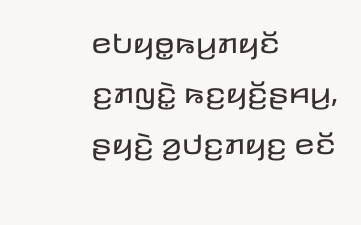ꤕꤝꤟꤥ꤭ꤒꤣ꤬ꤊꤟꤢꤩ ꤢ꤬ꤊꤜꤢꤧ꤭ ꤒꤢ꤬ꤟꤢꤩ꤬ꤔꤌꤣ꤬, ꤔꤟꤢꤧ꤬ ꤤ꤬ꤓꤢ꤬ꤊꤟꤢ꤬ ꤕꤢꤩ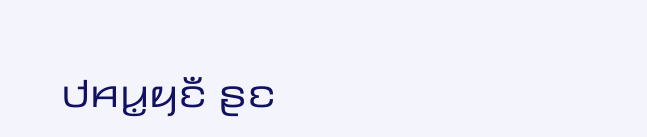ꤓꤌꤣ꤭ꤟꤢꤪ ꤔꤢ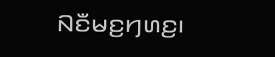ꤡꤢꤪꤗꤢ꤬ꤚꤛꤢ꤬꤯